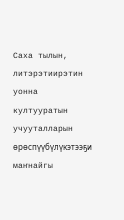Саха тылын, литэрэтиирэтин уонна култууратын учууталларын өрөспүүбүлүкэтээҕи маҥнайгы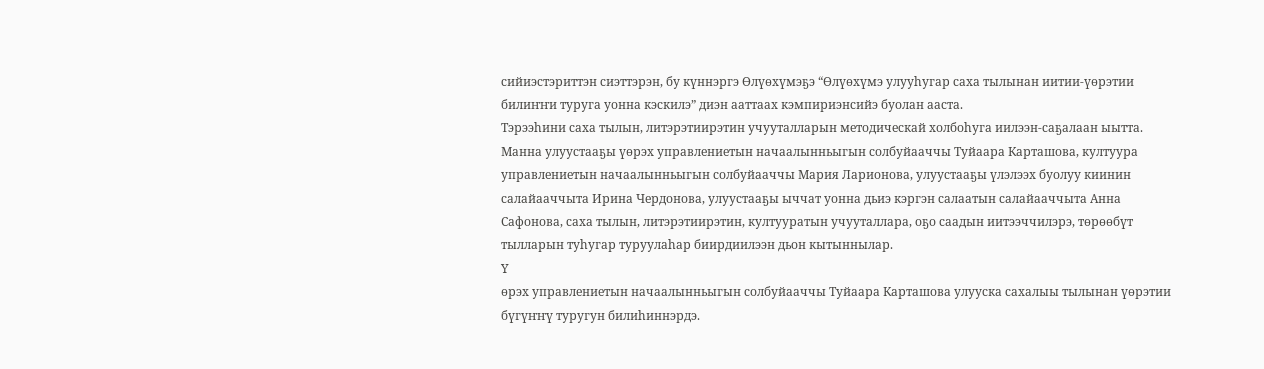сийиэстэриттэн сиэттэрэн, бу күннэргэ Өлүөхүмэҕэ “Өлүөхүмэ улууһугар саха тылынан иитии-үөрэтии билиҥҥи туруга уонна кэскилэ” диэн ааттаах кэмпириэнсийэ буолан ааста.
Тэрээһини саха тылын, литэрэтиирэтин учууталларын методическай холбоһуга иилээн-саҕалаан ыытта. Манна улуустааҕы үөрэх управлениетын начаалынньыгын солбуйааччы Туйаара Карташова, култуура управлениетын начаалынньыгын солбуйааччы Мария Ларионова, улуустааҕы үлэлээх буолуу киинин салайааччыта Ирина Чердонова, улуустааҕы ыччат уонна дьиэ кэргэн салаатын салайааччыта Анна Сафонова, саха тылын, литэрэтиирэтин, култууратын учууталлара, оҕо саадын иитээччилэрэ, төрөөбүт тылларын туһугар туруулаһар биирдиилээн дьон кытыннылар.
Ү
өрэх управлениетын начаалынньыгын солбуйааччы Туйаара Карташова улууска сахалыы тылынан үөрэтии бүгүҥҥү туругун билиһиннэрдэ.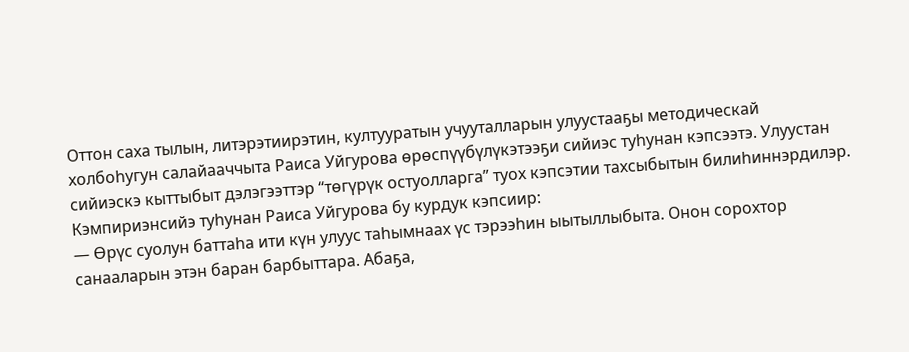Оттон саха тылын, литэрэтиирэтин, култууратын учууталларын улуустааҕы методическай холбоһугун салайааччыта Раиса Уйгурова өрөспүүбүлүкэтээҕи сийиэс туһунан кэпсээтэ. Улуустан сийиэскэ кыттыбыт дэлэгээттэр “төгүрүк остуолларга” туох кэпсэтии тахсыбытын билиһиннэрдилэр.
Кэмпириэнсийэ туһунан Раиса Уйгурова бу курдук кэпсиир:
— Өрүс суолун баттаһа ити күн улуус таһымнаах үс тэрээһин ыытыллыбыта. Онон сорохтор санааларын этэн баран барбыттара. Абаҕа,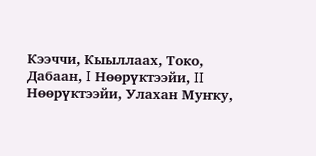Кээччи, Кыыллаах, Токо, Дабаан, I Нөөрүктээйи, II Нөөрүктээйи, Улахан Муҥку,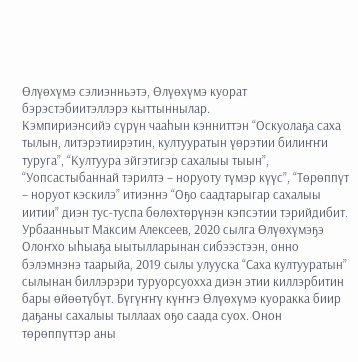Өлүөхүмэ сэлиэнньэтэ, Өлүөхүмэ куорат бэрэстэбиитэллэрэ кыттыннылар.
Кэмпириэнсийэ сүрүн чааһын кэнниттэн “Оскуолаҕа саха тылын, литэрэтиирэтин, култууратын үөрэтии билиҥҥи туруга”, “Култуура эйгэтигэр сахалыы тыын”, “Уопсастыбаннай тэрилтэ – норуоту түмэр күүс”, “Төрөппүт – норуот кэскилэ” итиэннэ “Оҕо саадтарыгар сахалыы иитии” диэн тус-туспа бөлөхтөрүнэн кэпсэтии тэрийдибит.
Урбаанньыт Максим Алексеев, 2020 сылга Өлүөхүмэҕэ Олоҥхо ыһыаҕа ыытылларынан сибээстээн, онно бэлэмнэнэ таарыйа, 2019 сылы улууска “Саха култууратын” сылынан биллэрэри туруорсуохха диэн этии киллэрбитин бары өйөөтүбүт. Бүгүҥҥү күҥҥэ Өлүөхүмэ куоракка биир даҕаны сахалыы тыллаах оҕо саада суох. Онон төрөппүттэр аны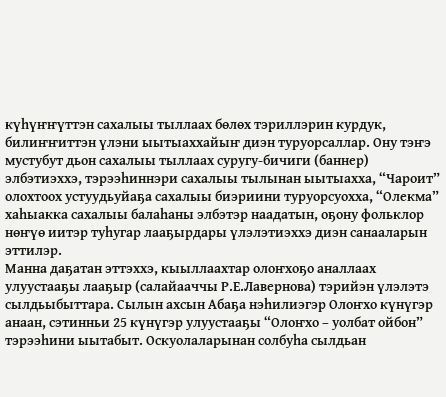күһүҥҥүттэн сахалыы тыллаах бөлөх тэриллэрин курдук, билиҥҥиттэн үлэни ыытыаххайыҥ диэн туруорсаллар. Ону тэҥэ мустубут дьон сахалыы тыллаах суругу-бичиги (баннер) элбэтиэххэ, тэрээһиннэри сахалыы тылынан ыытыахха, “Чароит” олохтоох устуудьуйаҕа сахалыы биэриини туруорсуохха, “Олекма” хаһыакка сахалыы балаһаны элбэтэр наадатын, оҕону фольклор нөҥүө иитэр туһугар лааҕырдары үлэлэтиэххэ диэн санааларын эттилэр.
Манна даҕатан эттэххэ, кыыллаахтар олоҥхоҕо аналлаах улуустааҕы лааҕыр (салайааччы Р.Е.Лавернова) тэрийэн үлэлэтэ сылдьыбыттара. Сылын ахсын Абаҕа нэһилиэгэр Олоҥхо күнүгэр анаан, сэтинньи 25 күнүгэр улуустааҕы “Олоҥхо – уолбат ойбон” тэрээһини ыытабыт. Оскуолаларынан солбуһа сылдьан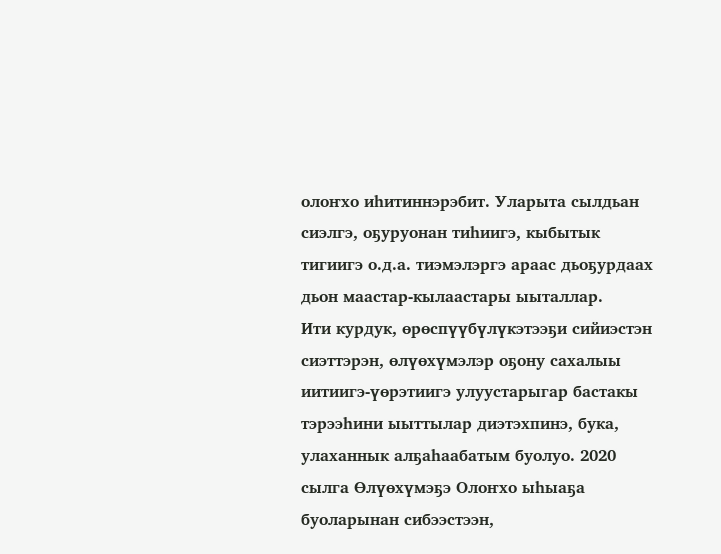олоҥхо иһитиннэрэбит. Уларыта сылдьан сиэлгэ, оҕуруонан тиһиигэ, кыбытык тигиигэ о.д.а. тиэмэлэргэ араас дьоҕурдаах дьон маастар-кылаастары ыыталлар.
Ити курдук, өрөспүүбүлүкэтээҕи сийиэстэн сиэттэрэн, өлүөхүмэлэр оҕону сахалыы иитиигэ-үөрэтиигэ улуустарыгар бастакы тэрээһини ыыттылар диэтэхпинэ, бука, улаханнык алҕаһаабатым буолуо. 2020 сылга Өлүөхүмэҕэ Олоҥхо ыһыаҕа буоларынан сибээстээн,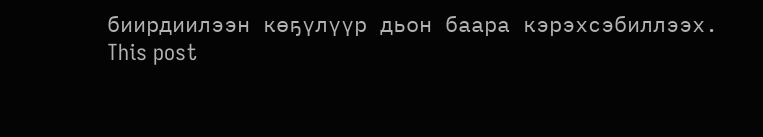биирдиилээн көҕүлүүр дьон баара кэрэхсэбиллээх.
This post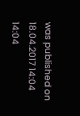was published on 18.04.2017 14:04 14:04